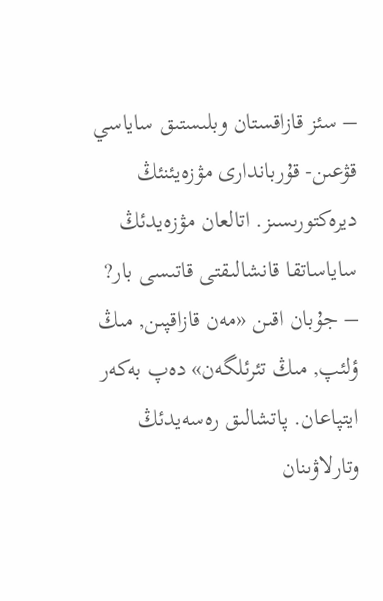– سئز قازاقستان وبلىستىق ساياسي قۋعىن- قۇرباندارى مۋزەيئنئڭ ديرەكتورىسىز. اتالعان مۋزەيدئڭ ساياساتقا قانشالىقتى قاتىسى بار?
– جۇبان اقىن «مەن قازاقپىن, مىڭ ؤلئپ, مىڭ تئرئلگەن» دەپ بەكەر ايتپاعان. پاتشالىق رەسەيدئڭ وتارلاۋىنان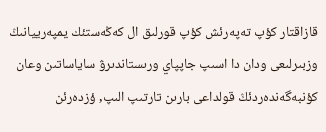قازاقتار كؤپ تەپەرئش كؤپ قورلىق ال كەڭەستئك يمپەرييانىڭ وزبىرلىعى ودان دا اسىپ جاپپاي ورىستاندىرۋ ساياساتىن وعان كؤنبەگەندەردئڭ قولداعى بارىن تارتىپ الىپ, ؤزدەرئن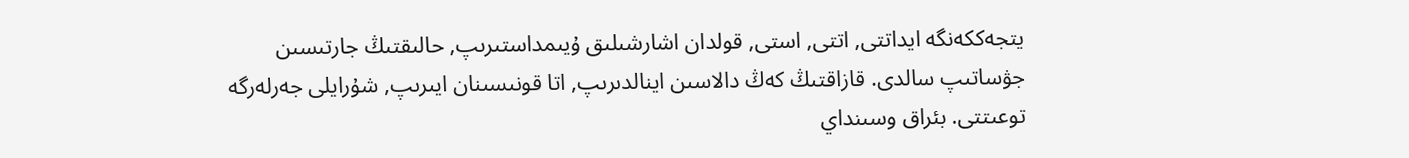يتجەككەنگە ايداتتى, اتتى, استى, قولدان اشارشىلىق ۇيىمداستىرىپ, حالىقتىڭ جارتىسىن جۋساتىپ سالدى. قازاقتىڭ كەڭ دالاسىن اينالدىرىپ, اتا قونىسىنان ايىرىپ, شۇرايلى جەرلەرگە توعىتتى. بئراق وسىنداي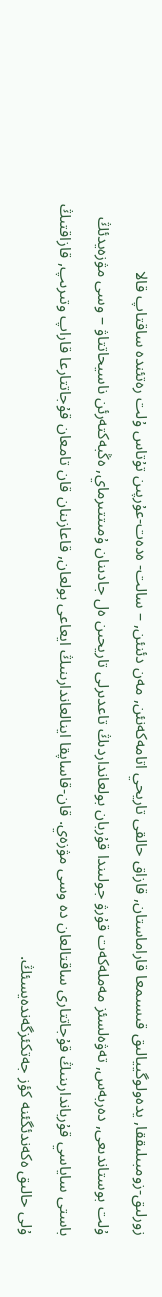زورلىق-زومبىلىققا, يدەولوگييالىق قىسىمعا قاراماستان, قازاق حالقى تاريحي اتامەكەنئن, مەن دئنئن, – سالت- ەدەت-عۇرپىن تۇتاس ۇلت رەتئندە ساقتاپ قالا
ۇلت بوستاندىعى, دەربەس, تەۋەلسئز مەملەكەت قۇرۋ جولىندا قۇربان بولعانداردىڭ تاعدىرلى تاريحىن ەل جادىنان ۇمىتتىرماي, ەڭبەكتەرئن ناسيحاتتاۋ – وسى مۋزەيدئڭ باستى ساياسي قۇرباندارىنىڭ قۇجاتتارى ساقتالعان دە وسى مۋزەي. قان-قاساپقا اينالعاندارىنىڭ ايعاعى بولعان, قاعازىنان قان تامعان قۇجاتتارعا قاراپ وتىرىپ, قازاقتىڭ ۇلى حالىق ەكەندئگئنە كؤز جەتكئزگەندەيسئڭ.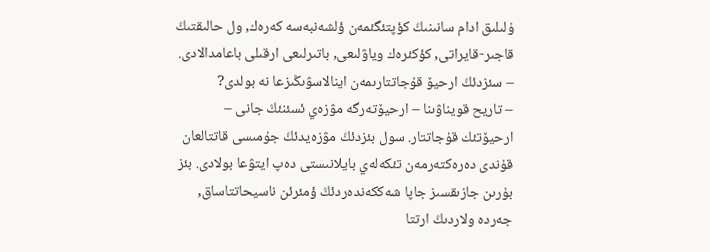ۇلىلىق ادام سانىنىڭ كؤپتئگئمەن ؤلشەنبەسە كەرەك, ول حالىقتىڭ قاجىر-قايراتى, كؤكئرەك وياۋلىعى, باتىرلىعى ارقىلى باعامدالادى.
– سئزدئڭ ارحيۆ قۇجاتتارىمەن اينالاسۋىڭىزعا نە بولدى?
– تاريح قويناۋىنا – ارحيۆتەرگە مۋزەي ئسئنئڭ جانى – ارحيۆتئك قۇجاتتار. سول بئزدئڭ مۋزەيدئڭ جۇمىسى قاتتالعان قۇندى دەرەكتەرمەن تئكەلەي بايلانىستى دەپ ايتۋعا بولادى. بئز بۇرىن جازىقسىز جاپا شەككەندەردئڭ ؤمئرئن ناسيحاتتاساق, جەردە ولاردىڭ ارتتا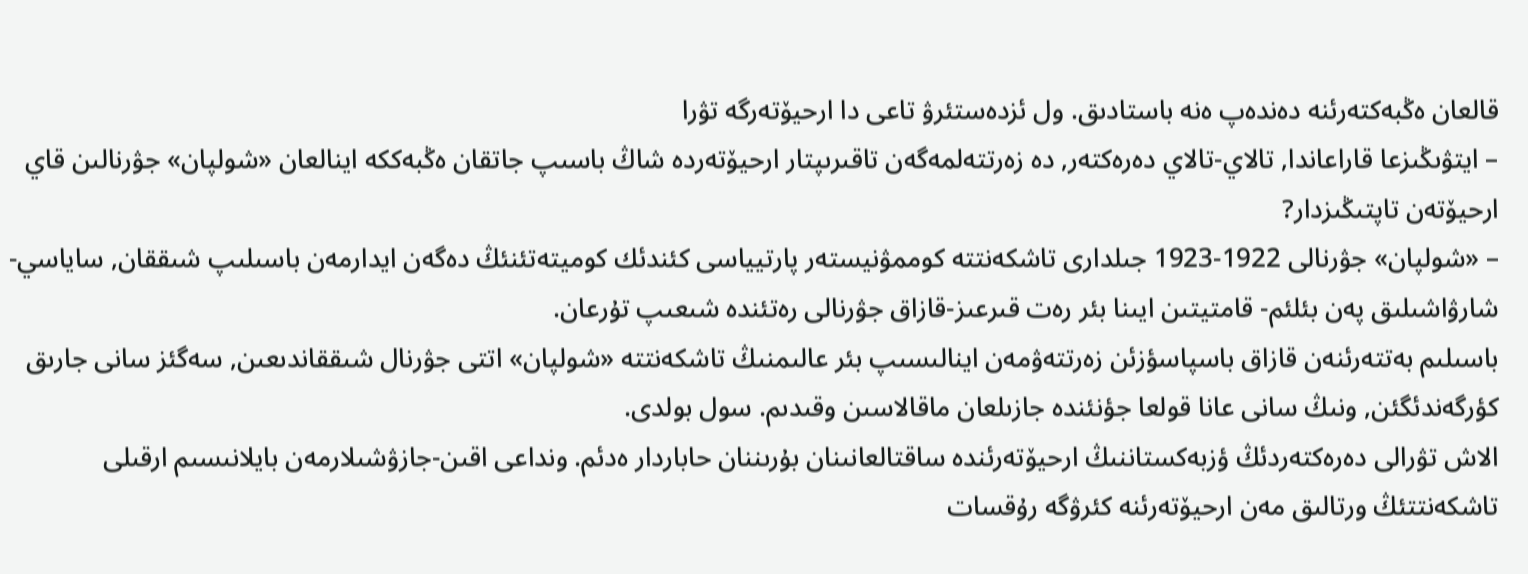قالعان ەڭبەكتەرئنە دەندەپ ەنە باستادىق. ول ئزدەستئرۋ تاعى دا ارحيۆتەرگە تۋرا
– ايتۋىڭىزعا قاراعاندا, تالاي-تالاي دەرەكتەر, دە زەرتتەلمەگەن تاقىرىپتار ارحيۆتەردە شاڭ باسىپ جاتقان ەڭبەككە اينالعان «شولپان» جۋرنالىن قاي ارحيۆتەن تاپتىڭىزدار?
– «شولپان» جۋرنالى 1922-1923 جىلدارى تاشكەنتتە كوممۋنيستەر پارتيياسى كئندئك كوميتەتئنئڭ دەگەن ايدارمەن باسىلىپ شىققان, ساياسي-شارۋاشىلىق پەن بئلئم- قامتيتىن ايىنا بئر رەت قىرعىز-قازاق جۋرنالى رەتئندە شىعىپ تۇرعان.
باسىلىم بەتتەرئنەن قازاق باسپاسؤزئن زەرتتەۋمەن اينالىسىپ بئر عالىمنىڭ تاشكەنتتە «شولپان» اتتى جۋرنال شىققاندىعىن, سەگئز سانى جارىق كؤرگەندئگئن, ونىڭ سانى عانا قولعا جؤنئندە جازىلعان ماقالاسىن وقىدىم. سول بولدى.
الاش تۋرالى دەرەكتەردئڭ ؤزبەكستاننىڭ ارحيۆتەرئندە ساقتالعانىنان بۇرىننان حاباردار ەدئم. ونداعى اقىن-جازۋشىلارمەن بايلانىسىم ارقىلى تاشكەنتتئڭ ورتالىق مەن ارحيۆتەرئنە كئرۋگە رۇقسات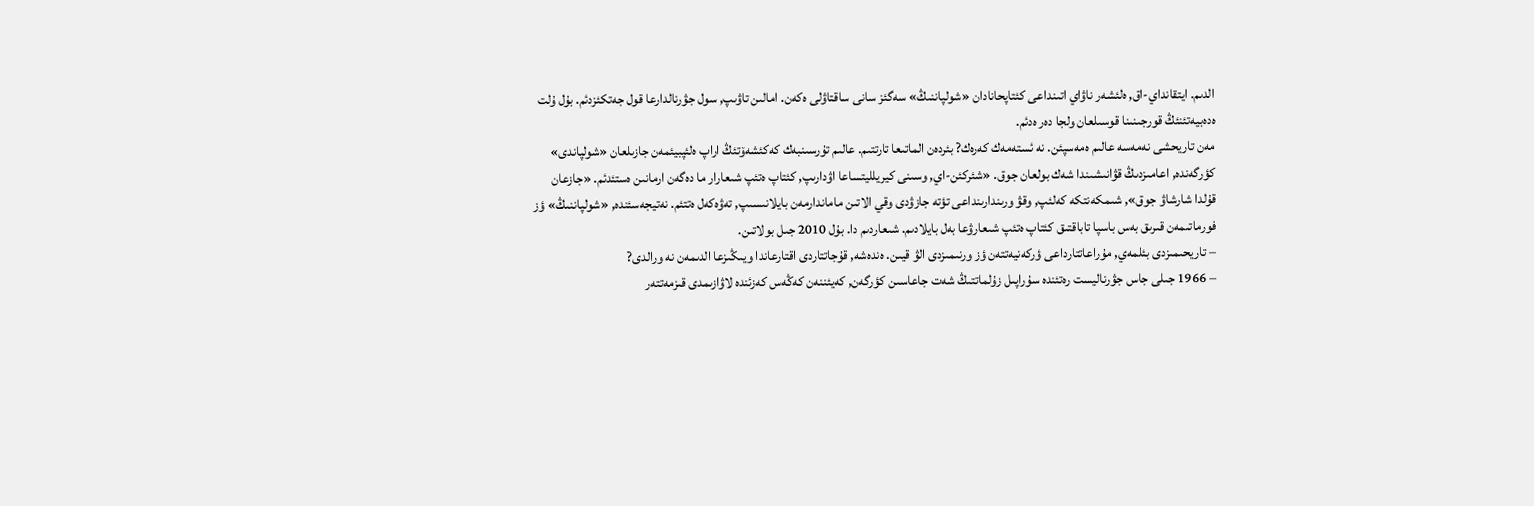الدىم. ايتقانداي-اق, ەلئشەر ناۋاي اتىنداعى كئتاپحانادان «شولپاننىڭ» سەگئز سانى ساقتاۋلى ەكەن. امالىن تاۋىپ, سول جۋرنالدارعا قول جەتكئزدئم. بۇل ۇلت ەدەبيەتئنئڭ قورجىنىنا قوسىلعان ولجا دەر ەدئم.
مەن تاريحشى نەمەسە عالىم ەمەسپئن. نە ئستەمەك كەرەك? بئردەن الماتىعا تارتتىم. عالىم تۇرسىنبەك كەكئشەۆتئڭ اراپ ەلئپبيئمەن جازىلعان «شولپاندى» كؤرگەندە, اعامىزدىڭ قۋانىشىندا شەك بولعان جوق. «شئركئن-اي, وسىنى كيريلليتساعا اۋدارىپ, كئتاپ ەتئپ شىعارار ما دەگەن ارمانىن ەستئدئم. «جازعان قۇلدا شارشاۋ جوق», شىمكەنتكە كەلئپ, وقۋ ورىندارىنداعى تؤتە جازۋدى وقي الاتىن ماماندارمەن بايلانىسىپ, تەۋەكەل ەتتئم. نەتيجەسئندە, «شولپاننىڭ» ؤز فورماتىمەن قىرىق بەس باسپا تاباقتىق كئتاپ ەتئپ شىعارۋعا بەل بايلادىم. شىعاردىم دا. بۇل 2010 جىل بولاتىن.
– تاريحىمىزدى بئلمەي, مۇراعاتتارداعى ؤركەنيەتتەن ؤز ورنىمىزدى الۋ قيىن. ەندەشە, قۇجاتتاردى اقتارعاندا ويىڭىزعا الدىمەن نە ورالدى?
– 1966 جىلى جاس جۋرناليست رەتئندە سۇراپىل زۇلماتتىڭ شەت جاعاسىن كؤرگەن, كەيئننەن كەڭەس كەزئندە لاۋازىمدى قىزمەتتەر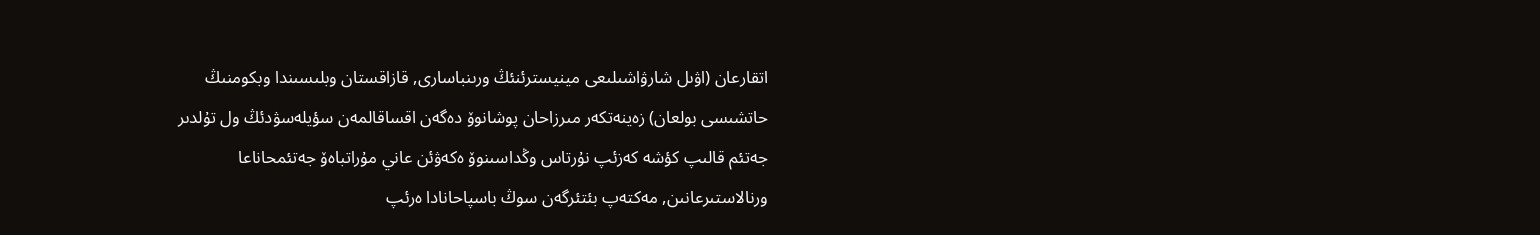اتقارعان (اۋىل شارۋاشىلىعى مينيسترئنئڭ ورىنباسارى, قازاقستان وبلىسىندا وبكومنىڭ حاتشىسى بولعان) زەينەتكەر مىرزاحان پوشانوۆ دەگەن اقساقالمەن سؤيلەسۋدئڭ ول تۇلدىر جەتئم قالىپ كؤشە كەزئپ نۇرتاس وڭداسىنوۆ ەكەۋئن عاني مۇراتباەۆ جەتئمحاناعا ورنالاستىرعانىن, مەكتەپ بئتئرگەن سوڭ باسپاحانادا ەرئپ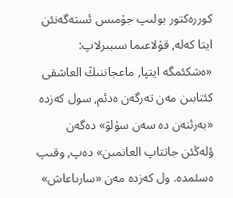كوررەكتور بولىپ جۇمىس ئستەگەنئن ايتا كەلە, قۇلاعىما سىبىرلاپ: «ەشكئمگە ايتپا, ماعجاننىڭ العاشقى كئتابىن مەن تەرگەن ەدئم, سول كەزدە «بەرئنەن دە سەن سۇلۋ» دەگەن ؤلەڭئن جاتتاپ العانمىن» دەپ, وقىپ ەسئمدە. ول كەزدە مەن «سارىاعاش»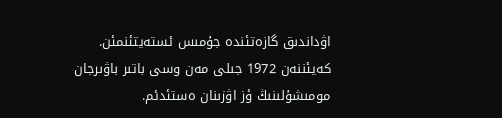اۋداندىق گازەتئندە جۇمىس ئستەيتئنمئن. كەيئننەن 1972 جىلى مەن وسى باتىر باۋىرجان مومىشۇلىنىڭ ؤز اۋزىنان ەستئدئم.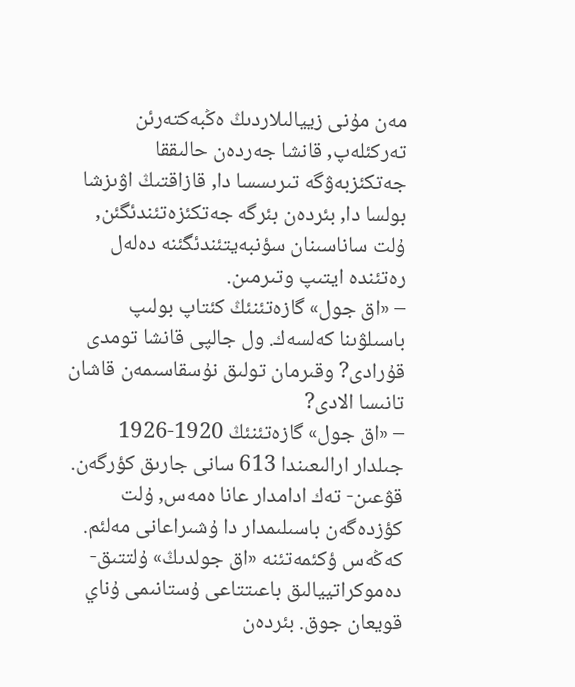مەن مۇنى زييالىلاردىڭ ەڭبەكتەرئن تەركئلەپ, قانشا جەردەن حالىققا جەتكئزبەۋگە تىرىسسا دا, قازاقتىڭ اۋىزشا بولسا دا, بئردەن بئرگە جەتكئزەتئندئگئن, ۇلت ساناسىنان سؤنبەيتئندئگئنە دەلەل رەتئندە ايتىپ وتىرمىن.
– «اق جول» گازەتئنئڭ كئتاپ بولىپ باسىلۋىنا كەلسەك. ول جالپى قانشا تومدى قۇرادى? وقىرمان تولىق نۇسقاسىمەن قاشان تانىسا الادى?
– «اق جول» گازەتئنئڭ 1920-1926 جىلدار ارالىعىندا 613 سانى جارىق كؤرگەن. قۋعىن- تەك ادامدار عانا ەمەس, ۇلت كؤزدەگەن باسىلىمدار دا ۇشىراعانى مەلئم. كەڭەس ؤكئمەتئنە «اق جولدىڭ» ۇلتتىق-دەموكراتييالىق باعىتتاعى ۇستانىمى ۇناي قويعان جوق. بئردەن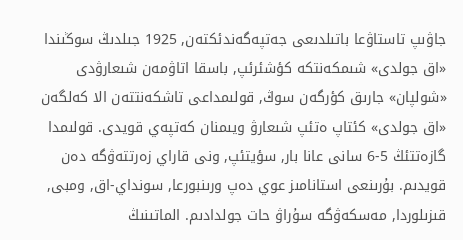جاۋىپ تاستاۋعا باتىلدىعى جەتپەگەندئكتەن, 1925 جىلدىڭ سوڭىندا «اق جولدى» شىمكەنتكە كؤشئرئپ, باسقا اتاۋمەن شىعارۋدى
«شولپان» جارىق كؤرگەن سوڭ, قولىمداعى تاشكەنتتەن الا كەلگەن «اق جولدى» كئتاپ ەتئپ شىعارۋ ويىمنان كەتپەي قويدى. قولىمدا گازەتتئڭ 5-6 سانى عانا بار, سؤيتئپ, ونى قاراي زەرتتەۋگە دەن قويدىم. بۇرىنعى استانامىز عوي دەپ ورىنبورعا, سونداي-اق, ومبى, قىزىلوردا, مەسكەۋگە سۇراۋ حات جولدادىم. الماتىنىڭ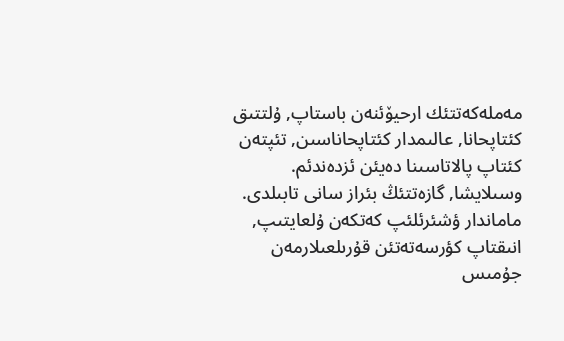مەملەكەتتئك ارحيۆئنەن باستاپ, ۇلتتىق كئتاپحانا, عالىمدار كئتاپحاناسىن, تئپتەن كئتاپ پالاتاسىنا دەيئن ئزدەندئم. وسىلايشا, گازەتتئڭ بئراز سانى تابىلدى. ماماندار ؤشئرئلئپ كەتكەن ۇلعايتىپ, انىقتاپ كؤرسەتەتئن قۇرىلعىلارمەن جۇمىس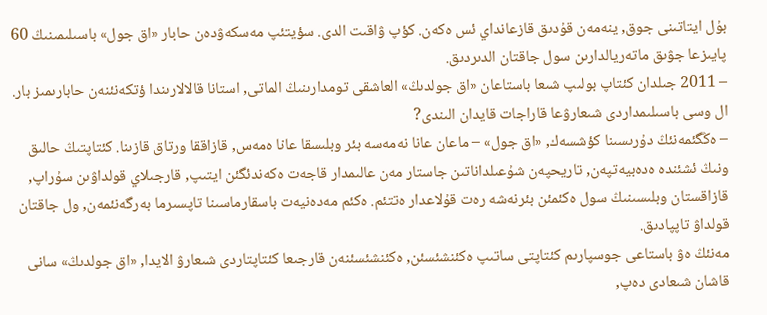بۇل ايتاتىنى جوق, ينەمەن قۇدىق قازعانداي ئس ەكەن. كؤپ ۋاقىت الدى. سؤيتئپ مەسكەۋدەن حابار «اق جول» باسىلىمىنىڭ 60 پايىزعا جۋىق ماتەريالدارىن سول جاقتان الدىردىق.
– 2011 جىلدان كئتاپ بولىپ شىعا باستاعان «اق جولدىڭ» العاشقى تومدارىنىڭ الماتى, استانا قالالارىندا ؤتكەنئنەن حابارىمىز بار. ال وسى باسىلىمداردى شىعارۋعا قاراجات قايدان الىندى?
– ەڭگئمەنئڭ دۇرىسىنا كؤشسەك, «اق جول» – ماعان عانا نەمەسە بئر وبلىسقا عانا ەمەس, قازاققا ورتاق قازىنا. كئتاپتىڭ حالىق ونىڭ ئشئندە ەدەبيەتپەن, تاريحپەن شۇعىلداناتىن جاستار مەن عالىمدار قاجەت ەكەندئگئن ايتىپ, قارجىلاي قولداۋىن سۇراپ, قازاقستان وبلىسىنىڭ سول ەكئمئن بئرنەشە رەت قۇلاعدار ەتتئم. ەكئم مەدەنيەت باسقارماسىنا تاپسىرما بەرگەنئمەن, ول جاقتان قولداۋ تاپپادىق.
مەنئڭ ەۋ باستاعى جوسپارىم كئتاپتى ساتىپ ەكئنشئسئن, ەكئنشئسئنەن قارجىعا كئتاپتاردى شىعارۋ الايدا, «اق جولدىڭ» سانى قاشان شىعادى دەپ,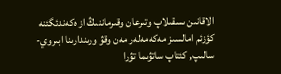الاقانىن ىسقىلاپ وتىرعان وقىرماننىڭ از ەكەندئگئنە كؤزئم امالسىز مەكەمەلەر مەن وقۋ ورىندارىنا ابىروي- سالىپ, كئتاپ ساتۋىما تۋرا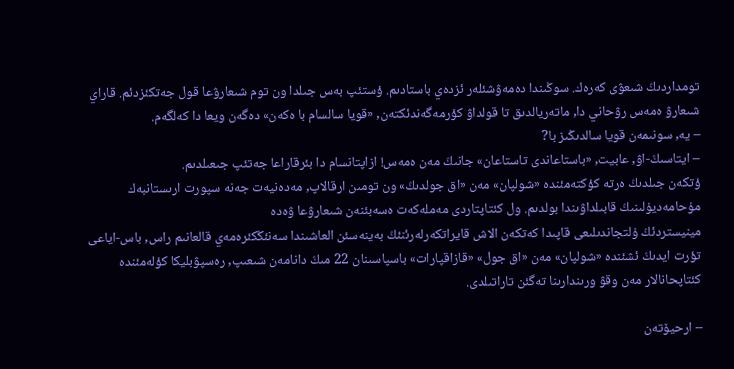تومداردىڭ شىعۋى كەرەك. سوڭىندا دەمەۋشئلەر ئزدەي باستادىم. ؤستئپ بەس جىلدا ون توم شىعارۋعا قول جەتكئزدئم. قاراي شىعارۋ ەمەس رۋحاني دا, ماتەريالدىق تا قولداۋ كؤرمەگەندئكتەن, «قويا سالسام با ەكەن» دەگەن ويعا دا كەلگەم.
– يە, سونىمەن قويا سالدىڭىز با?
– ايتاسىڭ-اۋ, عابيت, «باستاعاندى تاستاعان» جانىڭ مەن ەمەس! ازاپتانسام دا بئرقاراعا جەتئپ جىعىلدىم.
ؤتكەن جىلدىڭ ەرتە كؤكتەمئندە «شولپان» مەن «اق جولدىڭ» ون تومىن ارقالاپ, مەدەنيەت جەنە سپورت ارىستانبەك مۇحامەديۇلىنىڭ قابىلداۋىندا بولدىم. ول كئتاپتاردى مەملەكەت ەسەبئنەن شىعارۋعا ۋەدە
مينيستردئڭ ۇلتجاندىلىعى قاپىدا كەتكەن الاش قايراتكەرلەرئنئڭ بەينەسئن العاشىندا سەنئڭكئرەمەي قالعانىم راس, باس-اياعى تؤرت ايدىڭ ئشئندە «شولپان» مەن «اق جول» «قازاقپارات» باسپاسىنان 22 مىڭ دانامەن شىعىپ, رەسپۋبليكا كؤلەمئندە كئتاپحانالار مەن وقۋ ورىندارىنا تەگئن تاراتىلدى.

– ارحيۆتەن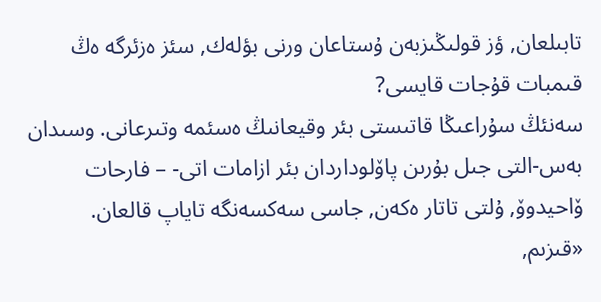تابىلعان, ؤز قولىڭىزبەن ۇستاعان ورنى بؤلەك, سئز ەزئرگە ەڭ قىمبات قۇجات قايسى?
سەنئڭ سۇراعىڭا قاتىستى بئر وقيعانىڭ ەسئمە وتىرعانى. وسىدان بەس-التى جىل بۇرىن پاۆلوداردان بئر ازامات اتى- – فارحات ۆاحيدوۆ, ۇلتى تاتار ەكەن, جاسى سەكسەنگە تاياپ قالعان. «قىزىم,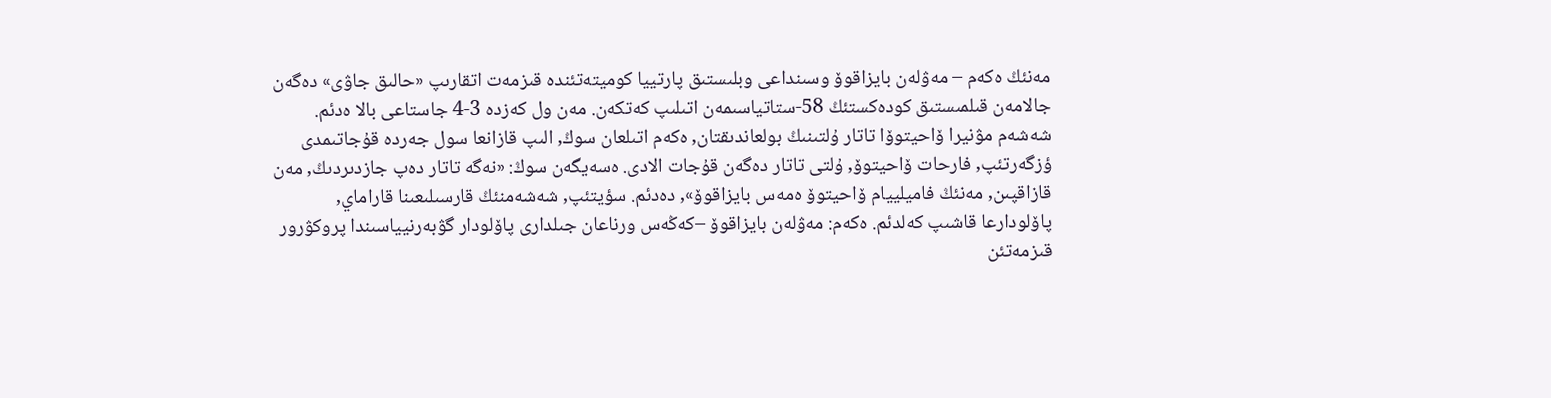مەنئڭ ەكەم – مەۋلەن بايزاقوۆ وسىنداعى وبلىستىق پارتييا كوميتەتئندە قىزمەت اتقارىپ «حالىق جاۋى» دەگەن جالامەن قىلمىستىق كودەكستئڭ 58-ستاتياسىمەن اتىلىپ كەتكەن. مەن ول كەزدە 3-4 جاستاعى بالا ەدئم. شەشەم مۋنيرا ۆاحيتوۆا تاتار ۇلتىنىڭ بولعاندىقتان, ەكەم اتىلعان سوڭ, الىپ قازانعا سول جەردە قۇجاتىمدى ؤزگەرتئپ, فارحات ۆاحيتوۆ, ۇلتى تاتار دەگەن قۇجات الادى. ەسەيگەن سوڭ: «نەگە تاتار دەپ جازدىردىڭ, مەن قازاقپىن, مەنئڭ فاميلييام ۆاحيتوۆ ەمەس بايزاقوۆ», دەدئم. سؤيتئپ, شەشەمنئڭ قارسىلىعىنا قاراماي, پاۆلودارعا قاشىپ كەلدئم. ەكەم: مەۋلەن بايزاقوۆ –كەڭەس ورناعان جىلدارى پاۆلودار گۋبەرنيياسىندا پروكۋرور قىزمەتئن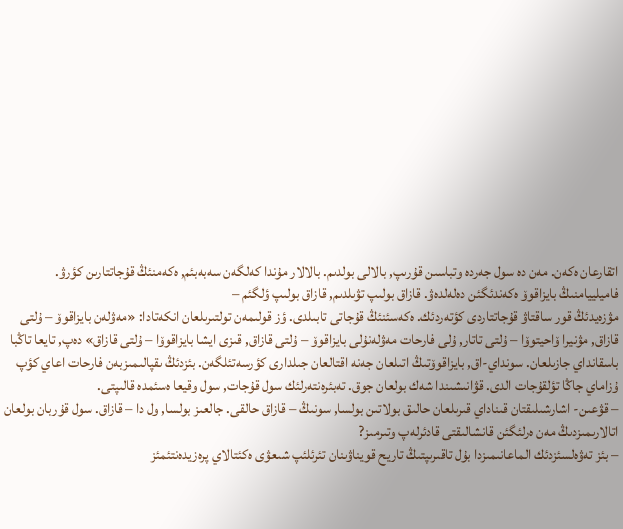اتقارعان ەكەن. مەن دە سول جەردە وتباسىن قۇرىپ, بالالى بولدىم. بالالار مۇندا كەلگەن سەبەبئم, ەكەمنئڭ قۇجاتتارىن كؤرۋ. فاميلييامنىڭ بايزاقوۆ ەكەندئگئن دەلەلدەۋ. قازاق بولىپ تۋىلدىم, قازاق بولىپ ؤلگئم –
مۋزەيدئڭ قور ساقتاۋ قۇجاتتاردى كؤتەردئك. ەكەسئنئڭ قۇجاتى تابىلدى. ؤز قولىمەن تولتىرىلعان انكەتادا: «مەۋلەن بايزاقوۆ – ۇلتى قازاق, مۋنيرا ۆاحيتوۆا – ۇلتى تاتار, ۇلى فارحات مەۋلەنۇلى بايزاقوۆ – ۇلتى قازاق, قىزى ايشا بايزاقوۆا – ۇلتى قازاق» دەپ, تايعا تاڭبا باسقانداي جازىلعان. سونداي-اق, بايزاقوۆتىڭ اتىلعان جەنە اقتالعان جىلدارى كؤرسەتئلگەن. بئزدئڭ ىقپالىمىزبەن فارحات اعاي كؤپ ۇزاماي جاڭا تؤلقۇجات الدى. قۋانىشىندا شەك بولعان جوق. تەبئرەنتەرلئك سول قۇجات, سول وقيعا ەسئمدە قالىپتى.
– قۋعىن- اشارشىلىقتان قىناداي قىرىلعان حالىق بولاتىن بولسا, سونىڭ – قازاق حالقى. جالعىز بولسا, ول دا – قازاق. سول قۇربان بولعان اتالارىمىزدىڭ مەن ەرلئگئن قانشالىقتى قادئرلەپ وتىرمىز?
– بئز تەۋەلسئزدئك الماعانىمىزدا بۇل تاقىرىپتىڭ تاريح قويناۋىنان تئرئلئپ شىعۋى ەكئتالاي پرەزيدەنتئمئز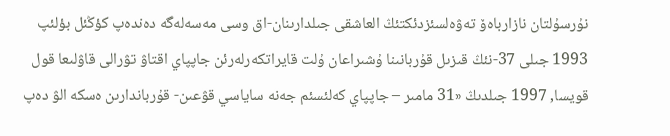نۇرسۇلتان نازارباەۆ تەۋەلسئزدئكتئڭ العاشقى جىلدارىنان-اق وسى مەسەلەگە دەندەپ كؤڭئل بؤلئپ 1993 جىلى 37-نئڭ قىزىل قۇربانىنا ۇشىراعان ۇلت قايراتكەرلەرئن جاپپاي اقتاۋ تۋرالى قاۋلىعا قول قويسا, 1997 جىلدىڭ «31 مامىر – جاپپاي كەلئسئم جەنە ساياسي قۋعىن- قۇرباندارىن ەسكە الۋ دەپ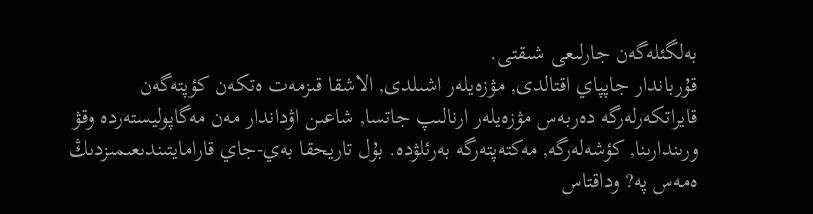بەلگئلەگەن جارلىعى شىقتى.
قۇرباندار جاپپاي اقتالدى, مۋزەيلەر اشىلدى, الاشقا قىزمەت ەتكەن كؤپتەگەن قايراتكەرلەرگە دەربەس مۋزەيلەر ارنالىپ جاتسا, شاعىن اۋداندار مەن مەگاپوليستەردە وقۋ ورىندارىنا, كؤشەلەرگە, مەكتەپتەرگە بەرئلۋدە. بۇل تاريحقا بەي-جاي قارامايتىندىعىمىزدىڭ ەمەس پە? وداقتاس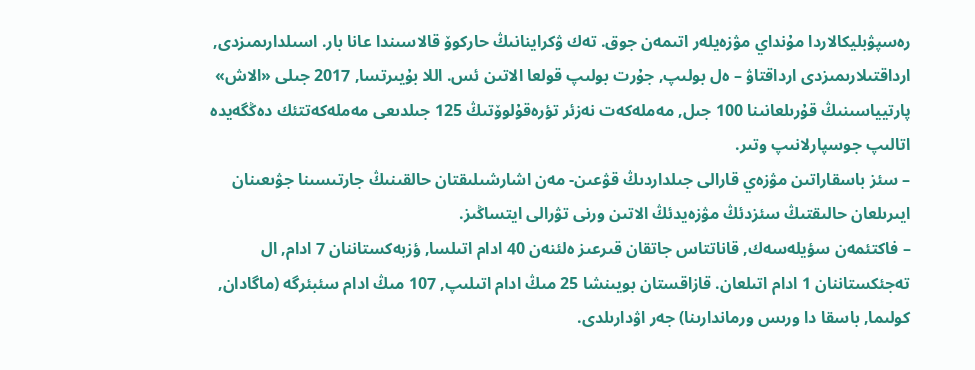رەسپۋبليكالاردا مۇنداي مۋزەيلەر اتىمەن جوق. تەك ۋكراينانىڭ حاركوۆ قالاسىندا عانا بار. اسىلدارىمىزدى, ارداقتىلارىمىزدى ارداقتاۋ – ەل بولىپ, جۇرت بولىپ قولعا الاتىن ئس. اللا بۇيىرتسا, 2017 جىلى «الاش» پارتيياسىنىڭ قۇرىلعانىنا 100 جىل, مەملەكەت نەزئر تؤرەقۇلوۆتىڭ 125 جىلدىعى مەملەكەتتئك دەڭگەيدە اتالىپ جوسپارلانىپ وتىر.
– سئز باسقاراتىن مۋزەي قارالى جىلداردىڭ قۋعىن- مەن اشارشىلىقتان حالقىنىڭ جارتىسىنا جۋىعىنان ايىرىلعان حالىقتىڭ سئزدئڭ مۋزەيدئڭ الاتىن ورنى تۋرالى ايتساڭىز.
– فاكتئمەن سؤيلەسەك, قاناتتاس جاتقان قىرعىز ەلئنەن 40 ادام اتىلسا, ؤزبەكستاننان 7 ادام, ال تەجئكستاننان 1 ادام اتىلعان. قازاقستان بويىنشا 25 مىڭ ادام اتىلىپ, 107 مىڭ ادام سئبئرگە (ماگادان, كولىما, باسقا دا ورىس ورماندارىنا) جەر اۋدارىلدى.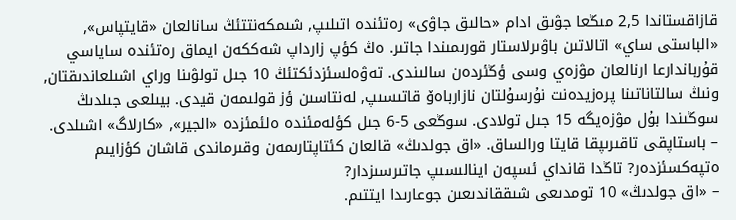قازاقستاندا 2,5 مىڭعا جۋىق ادام «حالىق جاۋى» رەتئندە اتىلىپ, شىمكەنتتئڭ سانالعان «قايتپاس», «الباستى ساي» اتالاتىن باۋىرلاستار قورىمىندا جاتىر. ەڭ كؤپ زارداپ شەككەن ايماق رەتئندە ساياسي قۇرباندارعا ارنالعان مۋزەي وسى ؤڭئردەن سالىندى. تەۋەلسئزدئكتئڭ 10 جىل تولۋىنا وراي اشىلعاندىقتان, ونىڭ سالتاناتىنا پرەزيدەنت نۇرسۇلتان نازارباەۆ قاتىسىپ, لەنتاسىن ؤز قولىمەن قيدى. بيىلعى جىلدىڭ سوڭىندا بۇل مۋزەيگە 15 جىل تولادى. سوڭعى 5-6 جىل كؤلەمئندە ەلئمئزدە «الجير», «كارلاگ» اشىلدى.
– باستاپقى تاقىرىپقا قايتا ورالساق. «اق جولدىڭ» قالعان كئتاپتارىمەن وقىرماندى قاشان كؤزايىم ەتپەكسئزدەر? تاڭدا قانداي ئسپەن اينالىسىپ جاتىرسىزدار?
– «اق جولدىڭ» 10 تومدىعى شىققاندىعىن جوعارىدا ايتتىم.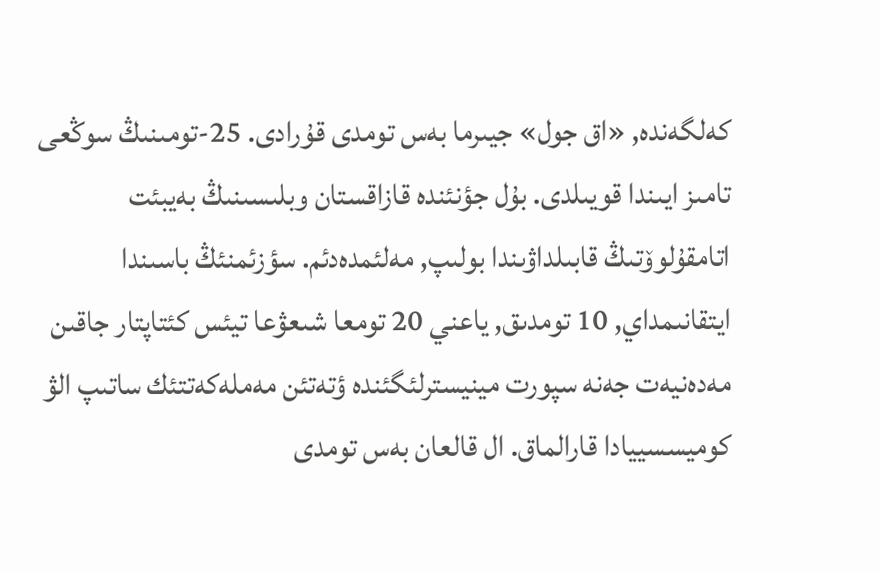كەلگەندە, «اق جول» جيىرما بەس تومدى قۇرادى. 25-تومىنىڭ سوڭعى تامىز ايىندا قويىلدى. بۇل جؤنئندە قازاقستان وبلىسىنىڭ بەيبئت اتامقۇلوۆتىڭ قابىلداۋىندا بولىپ, مەلئمدەدئم. سؤزئمنئڭ باسىندا ايتقانىمداي, 10 تومدىق, ياعني 20 تومعا شىعۋعا تيئس كئتاپتار جاقىن مەدەنيەت جەنە سپورت مينيسترلئگئندە ؤتەتئن مەملەكەتتئك ساتىپ الۋ كوميسسييادا قارالماق. ال قالعان بەس تومدى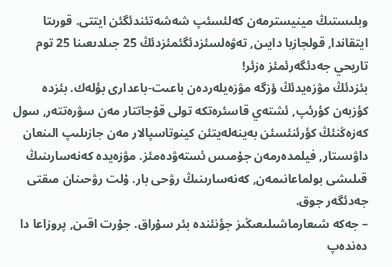وبلىستىڭ مينيسترمەن كەلئسئپ شەشەتئندئگئن ايتتى. قورىتا ايتقاندا, قولجازبا دايىن, تەۋەلسئزدئگئمئزدئڭ 25 جىلدىعىنا 25 توم تاريحي جەدئگەرئمئز ەزئر!
بئزدئڭ مۋزەيدئڭ ؤزگە مۋزەيلەردەن باعىت-باعدارى بؤلەك. بئزدە كؤزبەن كؤرئپ, ئشتەي قاسئرەتكە تولى قۇجاتتار مەن سۋرەتتەر, سول كەزەڭنئڭ كؤرئنئسئن بەينەلەيتئن كينوتاسپالار مەن جازىلىپ الىنعان داۋىستار, فيلمدەرمەن جۇمىس ئستەۋدەمئز. مۋزەيدە كەنەسارىنىڭ قىلىشى بولماعانىمەن, كەنەسارىنىڭ رۋحى بار. ۇلت رۋحىنان مىقتى جەدئگەر جوق.
– جەكە شىعارماشىلىعىڭىز جؤنئندە بئر سۇراق. جۇرت اقىن, پروزاعا دا دەندەپ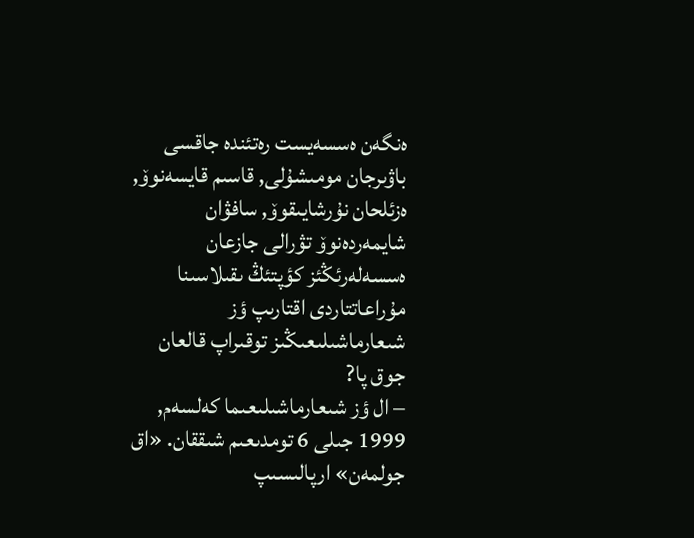ەنگەن ەسسەيست رەتئندە جاقسى باۋىرجان مومىشۇلى, قاسىم قايسەنوۆ, ەزئلحان نۇرشايىقوۆ, سافۋان شايمەردەنوۆ تۋرالى جازعان ەسسەلەرئڭئز كؤپتئڭ ىقىلاسىنا مۇراعاتتاردى اقتارىپ ؤز شىعارماشىلىعىڭىز توقىراپ قالعان جوق پا?
– ال ؤز شىعارماشىلىعىما كەلسەم, 1999 جىلى 6 تومدىعىم شىققان. «اق جولمەن» ارپالىسىپ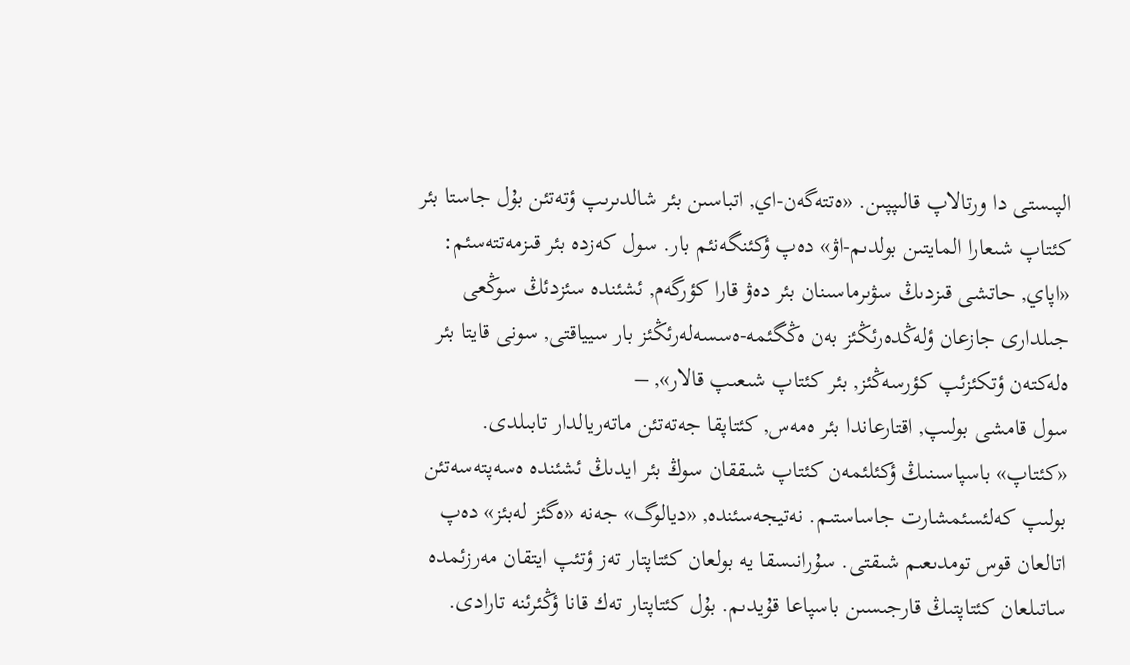الپىستى دا ورتالاپ قالىپپىن. «ەتتەگەن-اي, اتباسىن بئر شالدىرىپ ؤتەتئن بۇل جاستا بئر كئتاپ شىعارا المايتىن بولدىم-اۋ» دەپ ؤكئنگەنئم بار. سول كەزدە بئر قىزمەتتەسئم: «اپاي, حاتشى قىزدىڭ سۋىرماسىنان بئر دەۋ قارا كؤرگەم, ئشئندە سئزدئڭ سوڭعى جىلدارى جازعان ؤلەڭدەرئڭئز بەن ەڭگئمە-ەسسەلەرئڭئز بار سيياقتى, سونى قايتا بئر ەلەكتەن ؤتكئزئپ كؤرسەڭئز, بئر كئتاپ شىعىپ قالار», –
سول قامشى بولىپ, اقتارعاندا بئر ەمەس, كئتاپقا جەتەتئن ماتەريالدار تابىلدى. «كئتاپ» باسپاسىنىڭ ؤكئلئمەن كئتاپ شىققان سوڭ بئر ايدىڭ ئشئندە ەسەپتەسەتئن بولىپ كەلئسئمشارت جاساستىم. نەتيجەسئندە, «ديالوگ» جەنە «ەگئز لەبئز» دەپ اتالعان قوس تومدىعىم شىقتى. سۇرانىسقا يە بولعان كئتاپتار تەز ؤتئپ ايتقان مەرزئمدە ساتىلعان كئتاپتىڭ قارجىسىن باسپاعا قۇيدىم. بۇل كئتاپتار تەك قانا ؤڭئرئنە تارادى.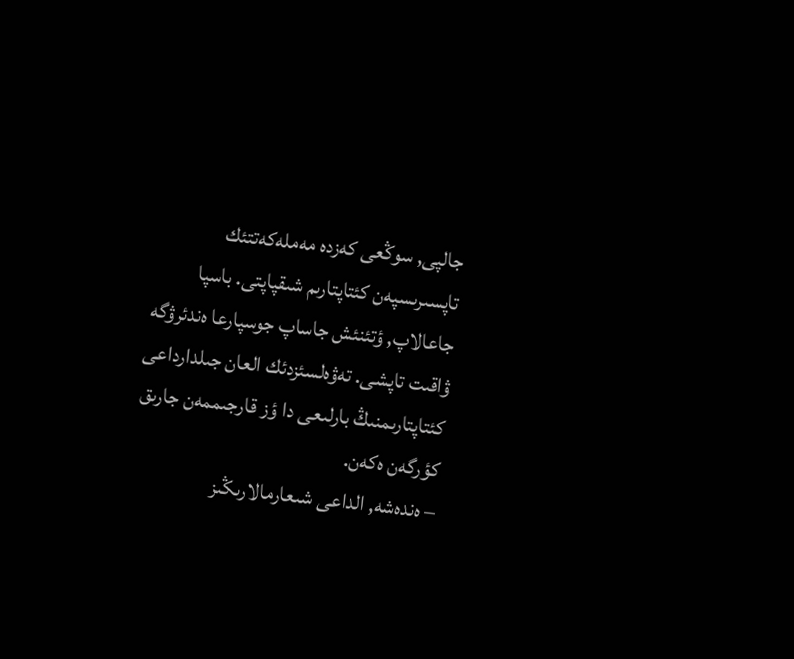جالپى, سوڭعى كەزدە مەملەكەتتئك تاپسىرىسپەن كئتاپتارىم شىقپاپتى. باسپا جاعالاپ, ؤتئنئش جاساپ جوسپارعا ەندئرۋگە ۋاقىت تاپشى. تەۋەلسئزدئك العان جىلدارداعى كئتاپتارىمنىڭ بارلىعى دا ؤز قارجىممەن جارىق كؤرگەن ەكەن.
– ەندەشە, الداعى شىعارمالارىڭىز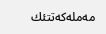مەملەكەتتئك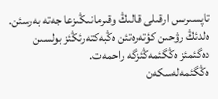تاپسىرىس ارقىلى قالىڭ وقىرمانىڭىزعا جەتە بەرسئن. ەلدئڭ رۋحىن كؤتەرەتئن ەڭبەكتەرئڭئز بولسىن دەگئمئز ەڭگئمەڭئزگە راحمەت.
ەڭگئمەلەسكەن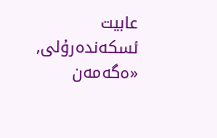عابيت ئسكەندەرۇلى,
«ەگەمەن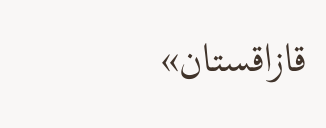قازاقستان»